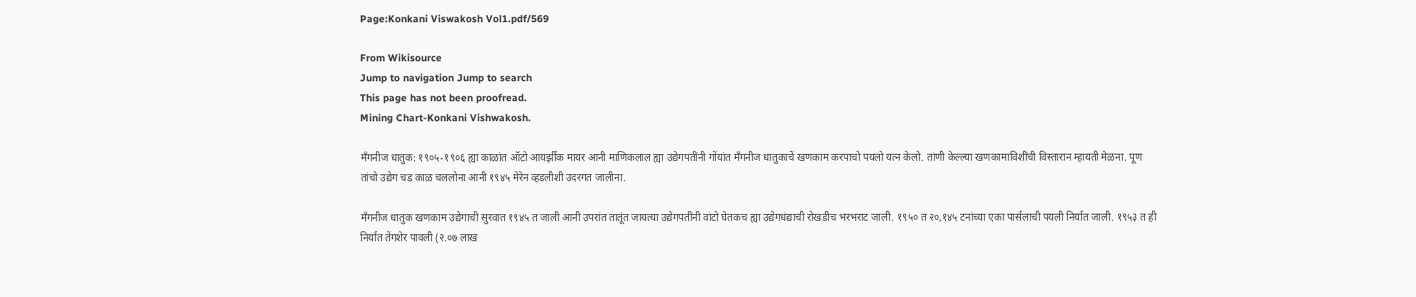Page:Konkani Viswakosh Vol1.pdf/569

From Wikisource
Jump to navigation Jump to search
This page has not been proofread.
Mining Chart-Konkani Vishwakosh.

मँगनीज धातुक: १९०५-१९०६ ह्या काळांत ऑटो आयर्झीक मायर आनी माणिकलाल ह्या उद्येगपतींनी गोंयांत मँगनीज धातुकाचें खणकाम करपाचो पयलो यत्न केलो. तांणी केल्ल्या खणकामाविशींची विस्तारान म्हायती मेळना. पूण तांचो उद्येग चड काळ चललोना आनी १९४५ मेरेन व्हडलीशी उदरगत जालीना.

मँगनीज धातुक खणकाम उद्येगाची सुरवात १९४५ त जाली आनी उपरांत तातूंत जायत्या उद्येगपतींनी वांटो घेतकच ह्या उद्येगधंद्याची रोखडीच भरभराट जाली. १९५० त २०,१४५ टनांच्या एका पार्सलाची पयली निर्यात जाली. १९५३ त ही निर्यात तेंगशेर पावली (२.०७ लाख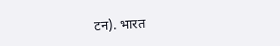टन). भारत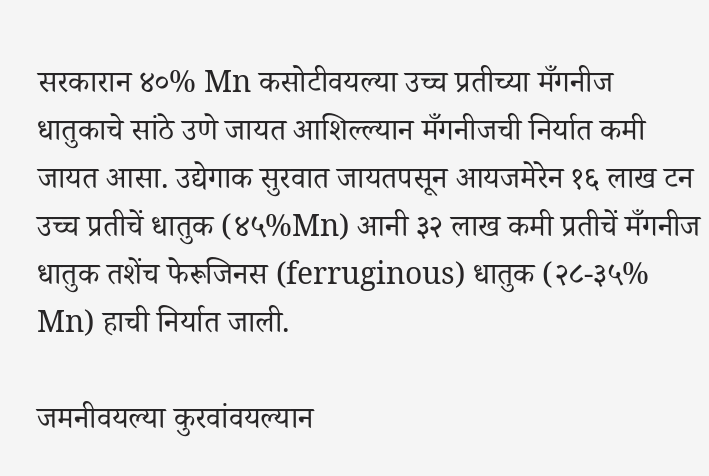सरकारान ४०% Mn कसोटीवयल्या उच्च प्रतीच्या मँगनीज धातुकाचे सांठे उणे जायत आशिल्ल्यान मँगनीजची निर्यात कमी जायत आसा. उद्येगाक सुरवात जायतपसून आयजमेरेन १६ लाख टन उच्च प्रतीचें धातुक (४५%Mn) आनी ३२ लाख कमी प्रतीचें मँगनीज धातुक तशेंच फेरूजिनस (ferruginous) धातुक (२८-३५% Mn) हाची निर्यात जाली.

जमनीवयल्या कुरवांवयल्यान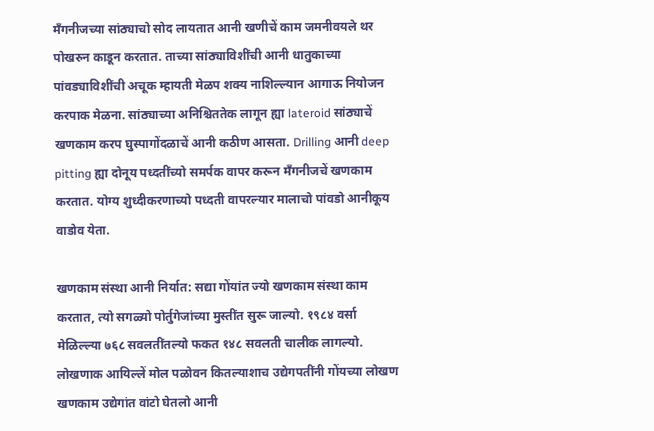मँगनीजच्या सांठ्याचो सोद लायतात आनी खणीचें काम जमनीवयले थर पोखरुन काडून करतात. ताच्या सांठ्याविशींची आनी धातुकाच्या पांवड्याविशींची अचूक म्हायती मेळप शक्य नाशिल्ल्यान आगाऊ नियोजन करपाक मेळना. सांठ्याच्या अनिश्चिततेक लागून ह्या lateroid सांठ्याचें खणकाम करप घुस्पागोंदळाचें आनी कठीण आसता. Drilling आनी deep pitting ह्या दोनूय पध्दतींच्यो समर्पक वापर करून मँगनीजचें खणकाम करतात. योग्य शुध्दीकरणाच्यो पध्दती वापरल्यार मालाचो पांवडो आनीकूय वाडोव येता.

खणकाम संस्था आनी निर्यात: सद्या गोंयांत ज्यो खणकाम संस्था काम करतात, त्यो सगळ्यो पोर्तुगेजांच्या मुस्तींत सुरू जाल्यो. १९८४ वर्सा मेळिल्ल्या ७६८ सवलतींतल्यो फकत १४८ सवलती चालीक लागल्यो. लोखणाक आयिल्लें मोल पळोवन कितल्याशाच उद्येगपतींनी गोंयच्या लोखण खणकाम उद्येगांत वांटो घेतलो आनी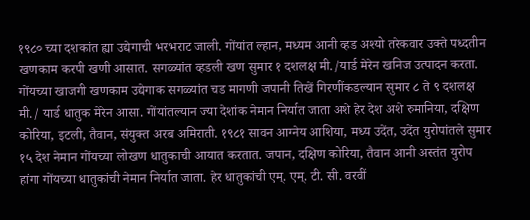१९८० च्या दशकांत ह्या उद्येगाची भरभराट जाली. गोंयांत ल्हान, मध्यम आनी व्हड अश्यो तरेकवार उक्ते पध्दतीन खणकाम करपी खणी आसात. सगळ्यांत व्हडली खण सुमार १ दशलक्ष मी./यार्ड मेरेन खनिज उत्पादन करता. गोंयच्या खाजगी खणकाम उद्येगाक सगळ्यांत चड मागणी जपानी तिखें गिरणींकडल्यान सुमार ८ ते ९ दशलक्ष मी./ यार्ड धातुक मेरेन आसा. गोंयांतल्यान ज्या देशांक नेमान निर्यात जाता अशे हेर देश अशे रुमानिया, दक्षिण कोरिया, इटली, तैवान, संयुक्त अरब अमिराती. १९८१ सावन आग्नेय आशिया, मध्य उदेंत, उदेंत युरोपांतले सुमार १५ देश नेमान गोंयच्या लोखण धातुकाची आयात करतात. जपान, दक्षिण कोरिया, तैवान आनी अस्तंत युरोप हांगा गोंयच्या धातुकांची नेमान निर्यात जाता. हेर धातुकांची एम्. एम्. टी. सी. वरवीं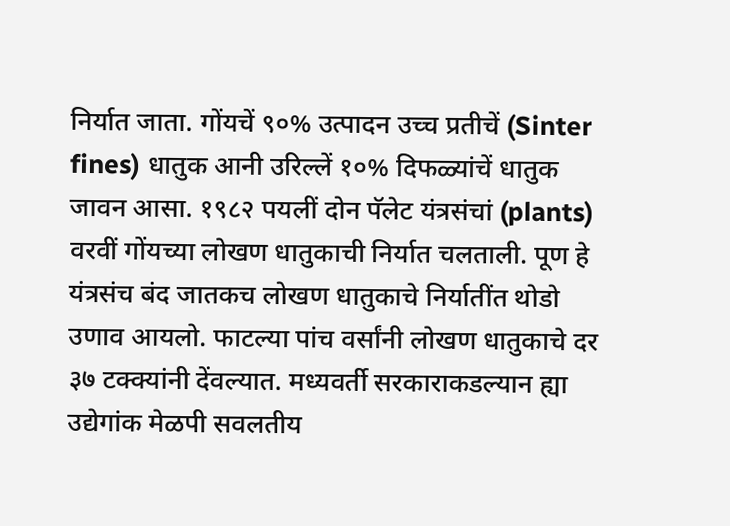निर्यात जाता. गोंयचें ९०% उत्पादन उच्च प्रतीचें (Sinter fines) धातुक आनी उरिल्लें १०% दिफळ्यांचें धातुक जावन आसा. १९८२ पयलीं दोन पॅलेट यंत्रसंचां (plants) वरवीं गोंयच्या लोखण धातुकाची निर्यात चलताली. पूण हे यंत्रसंच बंद जातकच लोखण धातुकाचे निर्यातींत थोडो उणाव आयलो. फाटल्या पांच वर्सांनी लोखण धातुकाचे दर ३७ टक्क्यांनी देंवल्यात. मध्यवर्ती सरकाराकडल्यान ह्या उद्येगांक मेळपी सवलतीय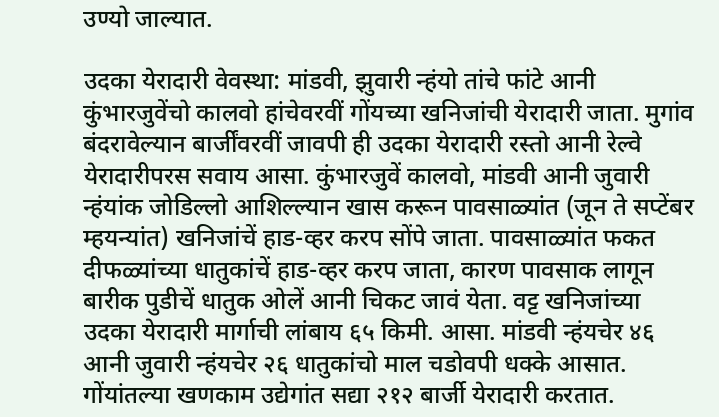उण्यो जाल्यात.

उदका येरादारी वेवस्था: मांडवी, झुवारी न्हंयो तांचे फांटे आनी कुंभारजुवेंचो कालवो हांचेवरवीं गोंयच्या खनिजांची येरादारी जाता. मुगांव बंदरावेल्यान बार्जींवरवीं जावपी ही उदका येरादारी रस्तो आनी रेल्वे येरादारीपरस सवाय आसा. कुंभारजुवें कालवो, मांडवी आनी जुवारी न्हंयांक जोडिल्लो आशिल्ल्यान खास करून पावसाळ्यांत (जून ते सप्टेंबर म्हयन्यांत) खनिजांचें हाड-व्हर करप सोंपे जाता. पावसाळ्यांत फकत दीफळ्यांच्या धातुकांचें हाड-व्हर करप जाता, कारण पावसाक लागून बारीक पुडीचें धातुक ओलें आनी चिकट जावं येता. वट्ट खनिजांच्या उदका येरादारी मार्गाची लांबाय ६५ किमी. आसा. मांडवी न्हंयचेर ४६ आनी जुवारी न्हंयचेर २६ धातुकांचो माल चडोवपी धक्के आसात. गोंयांतल्या खणकाम उद्येगांत सद्या २१२ बार्जी येरादारी करतात.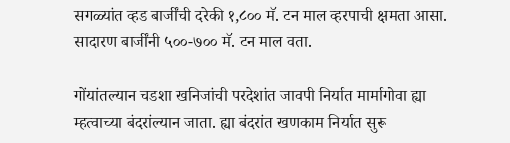सगळ्यांत व्हड बार्जींची दरेकी १,८०० मॅ. टन माल व्हरपाची क्षमता आसा. सादारण बार्जींनी ५००-७०० मॅ. टन माल वता.

गोंयांतल्यान चडशा खनिजांची परदेशांत जावपी निर्यात मार्मागोवा ह्या म्हत्वाच्या बंदरांल्यान जाता. ह्या बंदरांत खणकाम निर्यात सुरू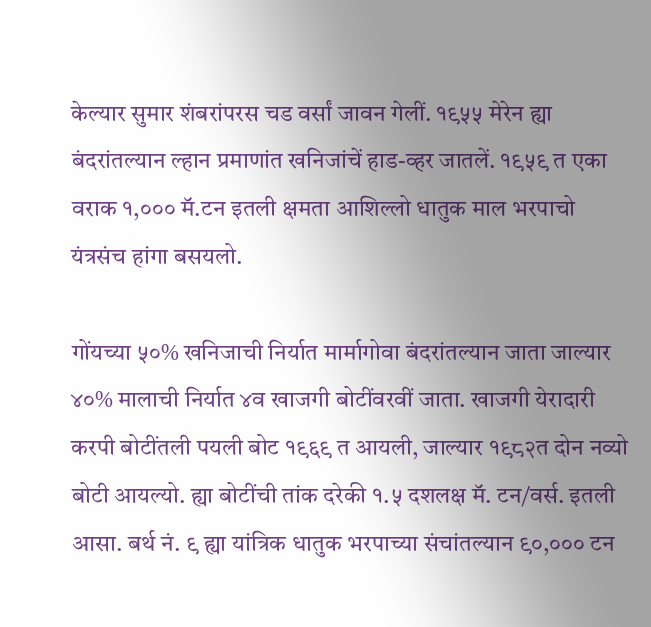केल्यार सुमार शंबरांपरस चड वर्सां जावन गेलीं. १९५५ मेरेन ह्या बंदरांतल्यान ल्हान प्रमाणांत खनिजांचें हाड-व्हर जातलें. १९५९ त एका वराक १,००० मॅ.टन इतली क्षमता आशिल्लो धातुक माल भरपाचो यंत्रसंच हांगा बसयलो.

गोंयच्या ५०% खनिजाची निर्यात मार्मागोवा बंदरांतल्यान जाता जाल्यार ४०% मालाची निर्यात ४व खाजगी बोटींवरवीं जाता. खाजगी येरादारी करपी बोटींतली पयली बोट १९६९ त आयली, जाल्यार १९८२त दोन नव्यो बोटी आयल्यो. ह्या बोटींची तांक दरेकी १.५ दशलक्ष मॅ. टन/वर्स. इतली आसा. बर्थ नं. ९ ह्या यांत्रिक धातुक भरपाच्या संचांतल्यान ९०,००० टन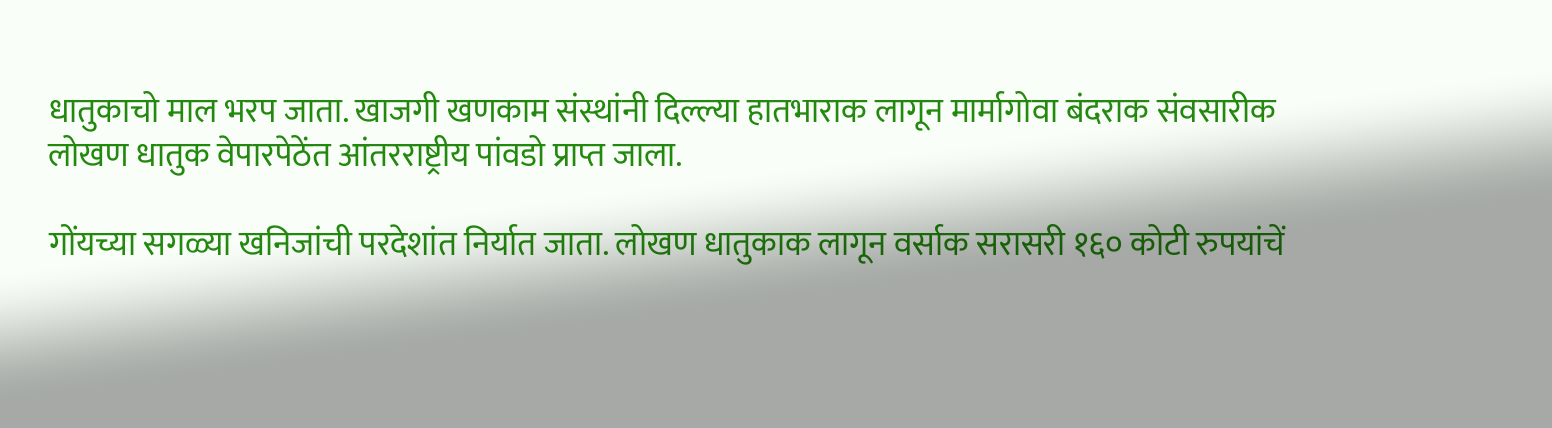धातुकाचो माल भरप जाता. खाजगी खणकाम संस्थांनी दिल्ल्या हातभाराक लागून मार्मागोवा बंदराक संवसारीक लोखण धातुक वेपारपेठेंत आंतरराष्ट्रीय पांवडो प्राप्त जाला.

गोंयच्या सगळ्या खनिजांची परदेशांत निर्यात जाता. लोखण धातुकाक लागून वर्साक सरासरी १६० कोटी रुपयांचें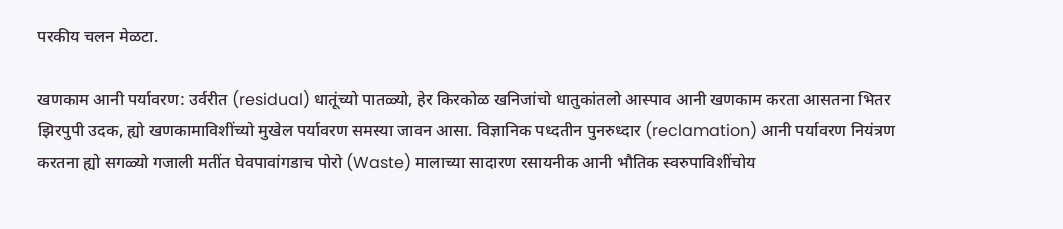परकीय चलन मेळटा.

खणकाम आनी पर्यावरण: उर्वरीत (residual) धातूंच्यो पातळ्यो, हेर किरकोळ खनिजांचो धातुकांतलो आस्पाव आनी खणकाम करता आसतना भितर झिरपुपी उदक, ह्यो खणकामाविशींच्यो मुखेल पर्यावरण समस्या जावन आसा. विज्ञानिक पध्दतीन पुनरुध्दार (reclamation) आनी पर्यावरण नियंत्रण करतना ह्यो सगळ्यो गजाली मतींत घेवपावांगडाच पोरो (Waste) मालाच्या सादारण रसायनीक आनी भौतिक स्वरुपाविशींचोय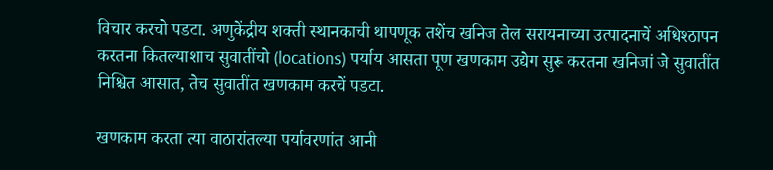विचार करचो पडटा. अणुकेंद्रीय शक्ती स्थानकाची थापणूक तशेंच खनिज तेल सरायनाच्या उत्पादनाचें अधिश्ठापन करतना कितल्याशाच सुवातींचो (locations) पर्याय आसता पूण खणकाम उद्येग सुरू करतना खनिजां जे सुवातींत निश्चित आसात, तेच सुवातींत खणकाम करचें पडटा.

खणकाम करता त्या वाठारांतल्या पर्यावरणांत आनी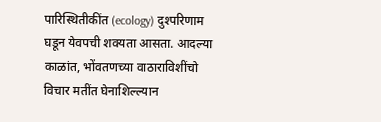पारिस्थितीकींत (ecology) दुश्परिणाम घडून येवपची शक्यता आसता. आदल्या काळांत, भोंवतणच्या वाठाराविशींचो विचार मतींत घेनाशिल्ल्यान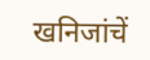खनिजांचें